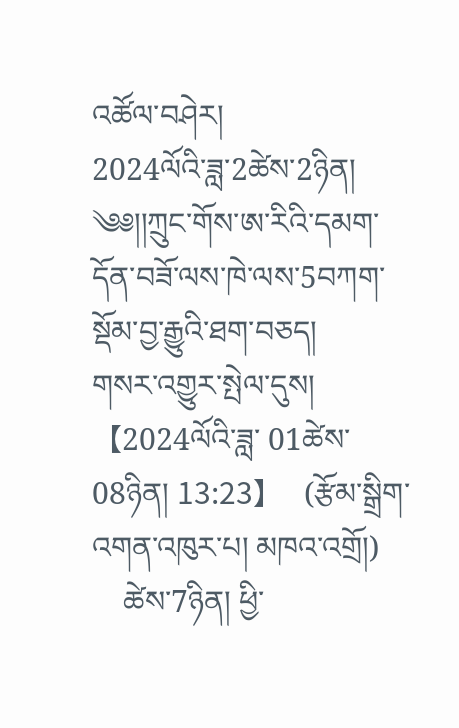འཚོལ་བཤེར།
2024ལོའི་ཟླ་2ཚེས་2ཉིན།
༄༅།།ཀྲུང་གོས་ཨ་རིའི་དམག་དོན་བཟོ་ལས་ཁེ་ལས་5བཀག་སྡོམ་བྱ་རྒྱུའི་ཐག་བཅད།
གསར་འགྱུར་སྤེལ་དུས།  【2024ལོའི་ཟླ་ 01ཚེས་08ཉིན། 13:23】   (རྩོམ་སྒྲིག་འགན་འཁུར་པ། མཁའ་འགྲོ།)
    ཚེས་7ཉིན། ཕྱི་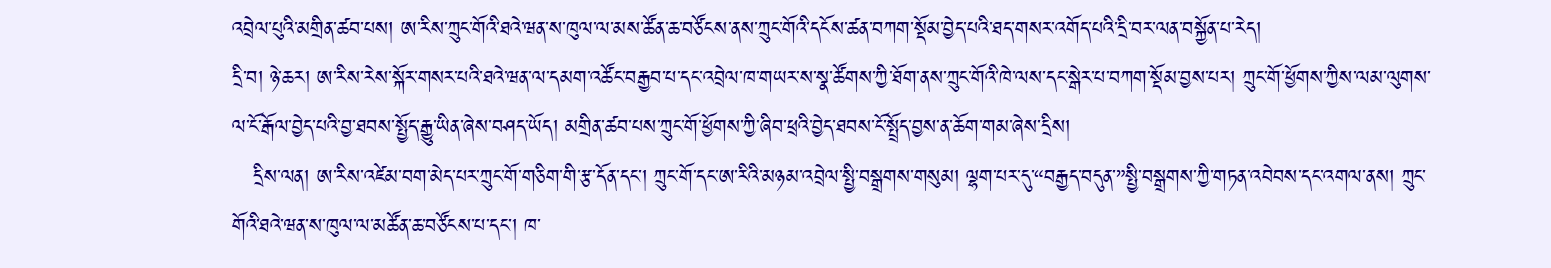འབྲེལ་པུའི་མགྲིན་ཚབ་པས། ཨ་རིས་ཀྲུང་གོའི་ཐའེ་ཝན་ས་ཁུལ་ལ་མས་ཚོན་ཆ་བཙོངས་ནས་ཀྲུང་གོའི་དངོས་ཚན་བཀག་སྡོམ་བྱེད་པའི་ཐད་གསར་འགོད་པའི་དྲི་བར་ལན་བསྐྱོན་པ་རེད།
དྲི་བ། ཉེ་ཆར། ཨ་རིས་རེས་སྐོར་གསར་པའི་ཐའེ་ཝན་ལ་དམག་འཚོང་བརྒྱབ་པ་དང་འབྲེལ་ཁ་གཡར་ས་སྣ་ཚོགས་ཀྱི་ཐོག་ནས་ཀྲུང་གོའི་ཁེ་ལས་དང་སྒེར་པ་བཀག་སྡོམ་བྱས་པར། ཀྲུང་གོ་ཕྱོགས་ཀྱིས་ལམ་ལུགས་ལ་ངོ་རྒོལ་བྱེད་པའི་བྱ་ཐབས་སྤྱོད་རྒྱུ་ཡིན་ཞེས་བཤད་ཡོད། མགྲིན་ཚབ་པས་ཀྲུང་གོ་ཕྱོགས་ཀྱི་ཞིབ་ཕྲའི་བྱེད་ཐབས་ངོ་སྤྲོད་བྱས་ན་ཆོག་གམ་ཞེས་དྲིས།
   དྲིས་ལན། ཨ་རིས་འཛེམ་བག་མེད་པར་ཀྲུང་གོ་གཅིག་གི་རྩ་དོན་དང་། ཀྲུང་གོ་དང་ཨ་རིའི་མཉམ་འབྲེལ་སྤྱི་བསྒྲགས་གསུམ། ལྷག་པར་དུ་“བརྒྱད་བདུན་”སྤྱི་བསྒྲགས་ཀྱི་གཏན་འབེབས་དང་འགལ་ནས། ཀྲུང་གོའི་ཐའེ་ཝན་ས་ཁུལ་ལ་མཚོན་ཆ་བཙོངས་པ་དང་། ཁ་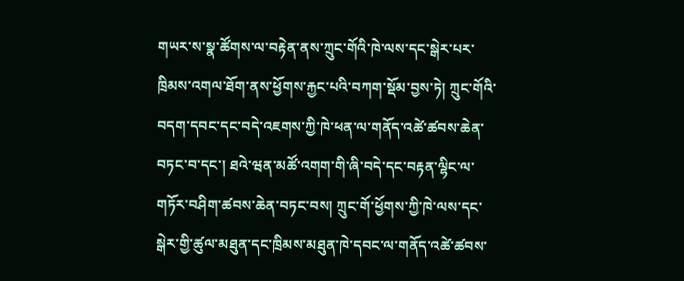གཡར་ས་སྣ་ཚོགས་ལ་བརྟེན་ནས་ཀྲུང་གོའི་ཁེ་ལས་དང་སྒེར་པར་ཁྲིམས་འགལ་ཐོག་ནས་ཕྱོགས་རྐྱང་པའི་བཀག་སྡོམ་བྱས་ཏེ། ཀྲུང་གོའི་བདག་དབང་དང་བདེ་འཇགས་ཀྱི་ཁེ་ཕན་ལ་གནོད་འཚེ་ཚབས་ཆེན་བཏང་བ་དང་། ཐའེ་ཝན་མཚོ་འགག་གི་ཞི་བདེ་དང་བརྟན་ལྷིང་ལ་གཏོར་བཤིག་ཚབས་ཆེན་བཏང་བས། ཀྲུང་གོ་ཕྱོགས་ཀྱི་ཁེ་ལས་དང་སྒེར་གྱི་ཚུལ་མཐུན་དང་ཁྲིམས་མཐུན་ཁེ་དབང་ལ་གནོད་འཚེ་ཚབས་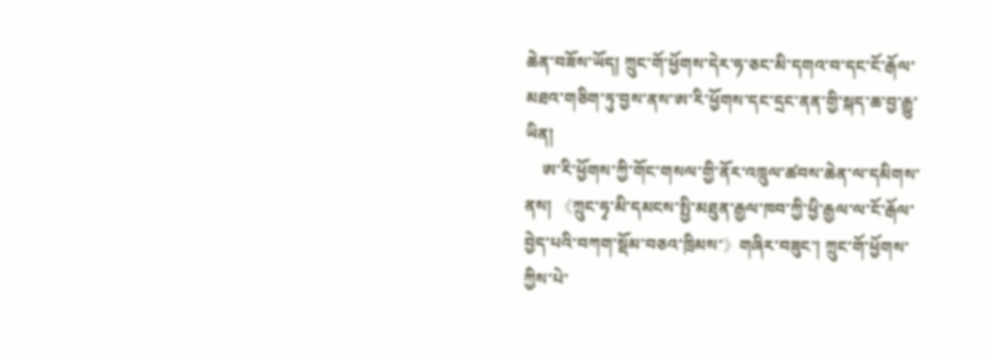ཆེན་བཟོས་ཡོད། ཀྲུང་གོ་ཕྱོགས་དེར་ཧ་ཅང་མི་དགའ་བ་དང་ངོ་རྒོལ་མཐའ་གཅིག་ཏུ་བྱས་ནས་ཨ་རི་ཕྱོགས་དང་དྲང་ནན་གྱི་སྐད་ཆ་བྱ་རྒྱུ་ཡིན།
    ཨ་རི་ཕྱོགས་ཀྱི་གོང་གསལ་གྱི་ནོར་འཁྲུལ་ཚབས་ཆེན་ལ་དམིགས་ནས། 《ཀྲུང་ཧྭ་མི་དམངས་སྤྱི་མཐུན་རྒྱལ་ཁབ་ཀྱི་ཕྱི་རྒྱལ་ལ་ངོ་རྒོལ་བྱེད་པའི་བཀག་སྡོམ་བཅའ་ཁྲིམས་》གཞིར་བཟུང་། ཀྲུང་གོ་ཕྱོགས་ཀྱིས་པེ་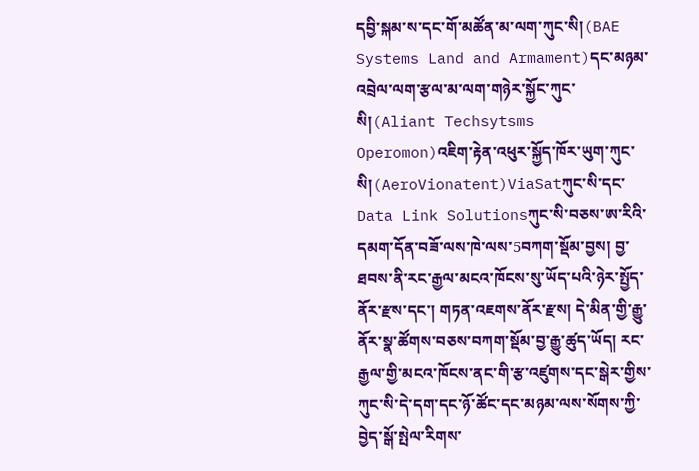དབྱི་སྐམ་ས་དང་གོ་མཚོན་མ་ལག་ཀུང་སི།(BAE Systems Land and Armament)དང་མཉམ་འབྲེལ་ལག་རྩལ་མ་ལག་གཉེར་སྐྱོང་ཀུང་སི།(Aliant Techsytsms Operomon)འཇིག་རྟེན་འཕུར་སྐྱོད་ཁོར་ཡུག་ཀུང་སི།(AeroVionatent)ViaSatཀུང་སི་དང་Data Link Solutionsཀུང་སི་བཅས་ཨ་རིའི་དམག་དོན་བཟོ་ལས་ཁེ་ལས་5བཀག་སྡོམ་བྱས། བྱ་ཐབས་ནི་རང་རྒྱལ་མངའ་ཁོངས་སུ་ཡོད་པའི་ཉེར་སྤྱོད་ནོར་རྫས་དང་། གཏན་འཇགས་ནོར་རྫས། དེ་མིན་གྱི་རྒྱུ་ནོར་སྣ་ཚོགས་བཅས་བཀག་སྡོམ་བྱ་རྒྱུ་ཚུད་ཡོད། རང་རྒྱལ་གྱི་མངའ་ཁོངས་ནང་གི་རྩ་འཛུགས་དང་སྒེར་གྱིས་ཀུང་སི་དེ་དག་དང་ཉོ་ཚོང་དང་མཉམ་ལས་སོགས་ཀྱི་བྱེད་སྒོ་སྤེལ་རིགས་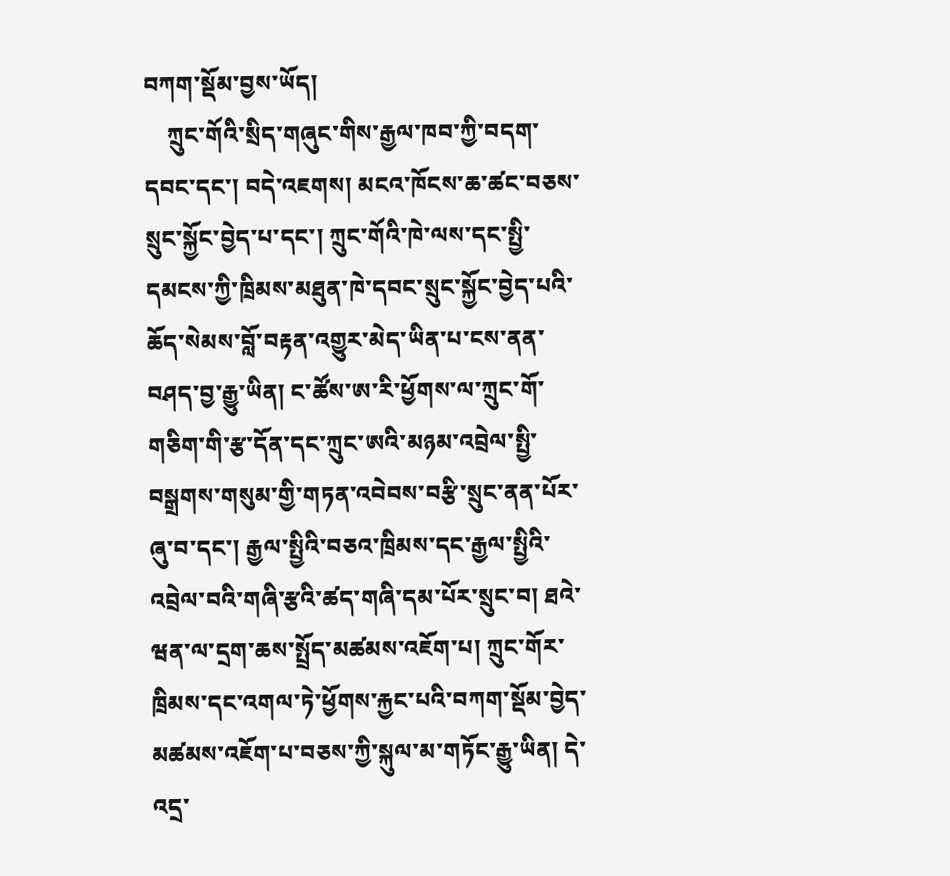བཀག་སྡོམ་བྱས་ཡོད།
    ཀྲུང་གོའི་སྲིད་གཞུང་གིས་རྒྱལ་ཁབ་ཀྱི་བདག་དབང་དང་། བདེ་འཇགས། མངའ་ཁོངས་ཆ་ཚང་བཅས་སྲུང་སྐྱོང་བྱེད་པ་དང་། ཀྲུང་གོའི་ཁེ་ལས་དང་སྤྱི་དམངས་ཀྱི་ཁྲིམས་མཐུན་ཁེ་དབང་སྲུང་སྐྱོང་བྱེད་པའི་ཆོད་སེམས་བློ་བརྟན་འགྱུར་མེད་ཡིན་པ་ངས་ནན་བཤད་བྱ་རྒྱུ་ཡིན། ང་ཚོས་ཨ་རི་ཕྱོགས་ལ་ཀྲུང་གོ་གཅིག་གི་རྩ་དོན་དང་ཀྲུང་ཨའི་མཉམ་འབྲེལ་སྤྱི་བསྒྲགས་གསུམ་གྱི་གཏན་འབེབས་བརྩི་སྲུང་ནན་པོར་ཞུ་བ་དང་། རྒྱལ་སྤྱིའི་བཅའ་ཁྲིམས་དང་རྒྱལ་སྤྱིའི་འབྲེལ་བའི་གཞི་རྩའི་ཚད་གཞི་དམ་པོར་སྲུང་བ། ཐའེ་ཝན་ལ་དྲག་ཆས་སྤྲོད་མཚམས་འཇོག་པ། ཀྲུང་གོར་ཁྲིམས་དང་འགལ་ཏེ་ཕྱོགས་རྐྱང་པའི་བཀག་སྡོམ་བྱེད་མཚམས་འཇོག་པ་བཅས་ཀྱི་སྐུལ་མ་གཏོང་རྒྱུ་ཡིན། དེ་འདྲ་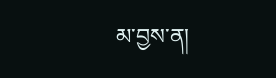མ་བྱས་ན།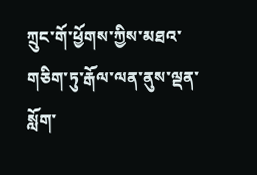ཀྲུང་གོ་ཕྱོགས་ཀྱིས་མཐའ་གཅིག་ཏུ་རྒོལ་ལན་ནུས་ལྡན་སློག་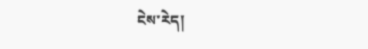ངེས་རེད།